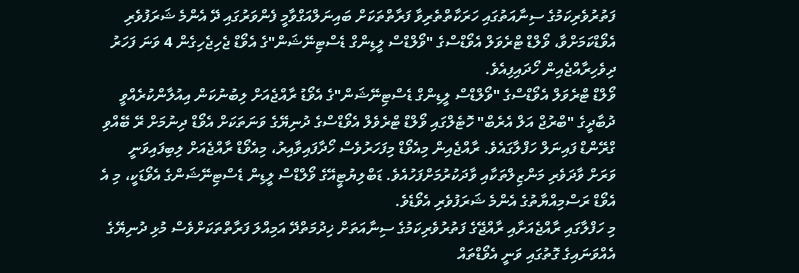ފަތުރުވެރިކަމުގެ ސިނާއަތުގައި ހަރަކާތްތެރިވާ ފަރާތްތަކަށް ބައިނަލްއަގްވާމީ ފެންވަރުގައި ދޭ އެންމެ ޝަރަފުވެރި އެވޯޑްކަމަށްވާ، ވޯލްޑް ޓްރެވަލް އެވޯޑްސްގެ "ވޯލްޑްސް ލީޑިންގް ޑެސްޓިނޭޝަން"ގެ އެވޯޑް ޖެހިޖެހިގެން 4 ވަނަ ފަހަރު ދިވެހިރާއްޖެއިން ހޯދައިފިއެވެ.
ވޯލްޑް ޓްރެވަލް އެވޯޑްސްގެ "ވޯލްޑްސް ލީޑިންގް ޑެސްޓިނޭޝަން"ގެ އެވޯޑު ރާއްޖެއަށް ލިބުނުކަން އިއުލާންކުރެއްވީ ދުބާދީގެ "ބްރުޖް އަލް އެރެބް" ހޮޓެލްގައި ވޯލްޑް ޓްރެވެލް އެވޯޑްސްގެ ދުނިޔޭގެ ވަނަތަކަށް އެވޯޑް ދިނުމަށް ރޭ ބޭއްވި ގްރޭންޑް ފައިނަލް ހަފްލާގައެވެ. ރާއްޖެއިން މިއެވޯޑް މިފަހަރުވެސް ހޯދާފައިވާއިރު، މިއެވޯޑް ރާއްޖެއަށް ލިބިފައިވަނީ ވަރަށް ވާދަވެރި މަންޒިލްތަކާއި ވާދަކުރުމަށްފަހުއެވެ. ޑަބްލިޔުޓީއޭގެ ވޯލްޑްސް ލީޑިން ޑެސްޓިނޭޝަންގެ އެވޯޑަކީ، މި އެ އެވޯޑް ރަސްމިއްޔާތުގެ އެންމެ ޝަރަފުވެރި އެވޯޑެވެ.
މި ހަފްލާގައި ރާއްޖެއަށާއި ރާއްޖޭގެ ފަތުރުވެރިކަމުގެ ސިނާއަތަށް ޚިދުމަތްދޭ އަމިއްލަ ފަރާތްތަކަށްވެސް މުޅި ދުނިޔޭގެ އެއްވަނައިގެ ގޮތުގައި ވަނީ އެވޯޑްތައް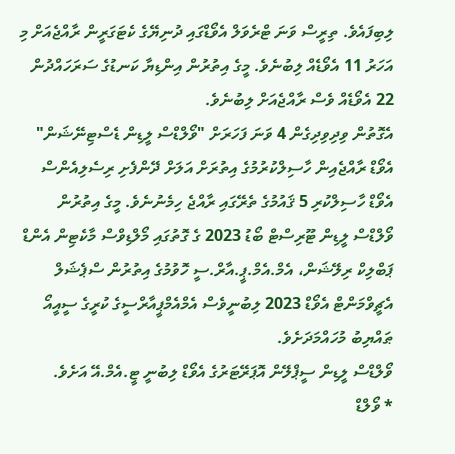ލިބިފައެވެ. ތިރީސް ވަނަ ޓްރެވަލް އެވޯޑްގައި ދުނިޔޭގެ ކެޓަގަރީން ރާއްޖެއަށް މި އަހަރު 11 އެވޯޑެއް ލިބުނެވެ. މީގެ އިތުރުން އިންޑިޔާ ކަނޑުގެ ސަރަހައްދުން 22 އެވޯޑެއް ވެސް ރާއްޖެއަށް ލިބުނެވެ.
އެގޮތުން ވިދިވިދިގެން 4 ވަނަ ފަހަރަށް "ވޯލްޑްސް ލީޑިން ޑެސްޓިނޭޝަން" އެވޯޑް ރާއްޖެއިން ހާސިލްކުރުމުގެ އިތުރަށް އަލަށް ދޭންފެށި ރިސެލިއެންސް އެވޯޑް ހާސިލްކުރި 5 ޤައުމުގެ ތެރޭގައި ރާއްޖެ ހިމެނުނެވެ. މީގެ އިތުރުން ވޯލްޑްސް ލީޑިން ޓޫރިސްޓް ބޯޑު 2023 ގެ ގޮތުގައި މޯލްޑިވްސް މާކެޓިން އެންޑް ޕަބްލިކް ރިލޭޝަން، އެމް.އެމް.ޕީ.އާރް.ސީ ހޮވުމުގެ އިތުރުން ސްޕެޝަލް އެޗީވްމަންޓް އެވޯޑް 2023 ލިބުނީވެސް އެމްއެމްޕީއާރްސީގެ ކުރީގެ ސީއީއޯ ޠައްޔިބު މުހައްމަދަށެވެ.
ވޯލްޑްސް ލީޑިން ސީޕްލޭން އޮޕަރޭޓަރުގެ އެވޯޑް ލިބުނީ ޓީ.އެމް.އޭ އަށެވެ.
* ވޯލްޑް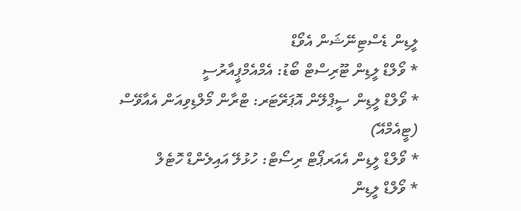ލީޑިން ޑެސްޓިނޭޝަން އެވޯޑް
* ވޯލްޑް ލީޑިން ޓޫރިސްޓް ބޯޑު: އެމްއެމްޕީއާރުސީ
* ވޯލްޑް ލީޑިން ސީޕްލޭން އޮޕަރޭޓަރ: ޓްރާން މޯލްޑިވިއަން އެއާވޭސް (ޓީއެމްއޭ)
* ވޯލްޑް ލީޑިން އެއަރޕޯޓް ރިސޯޓް: ހުޅުލޭ އައިލެންޑް ހޮޓެލް
* ވޯލްޑް ލީޑިން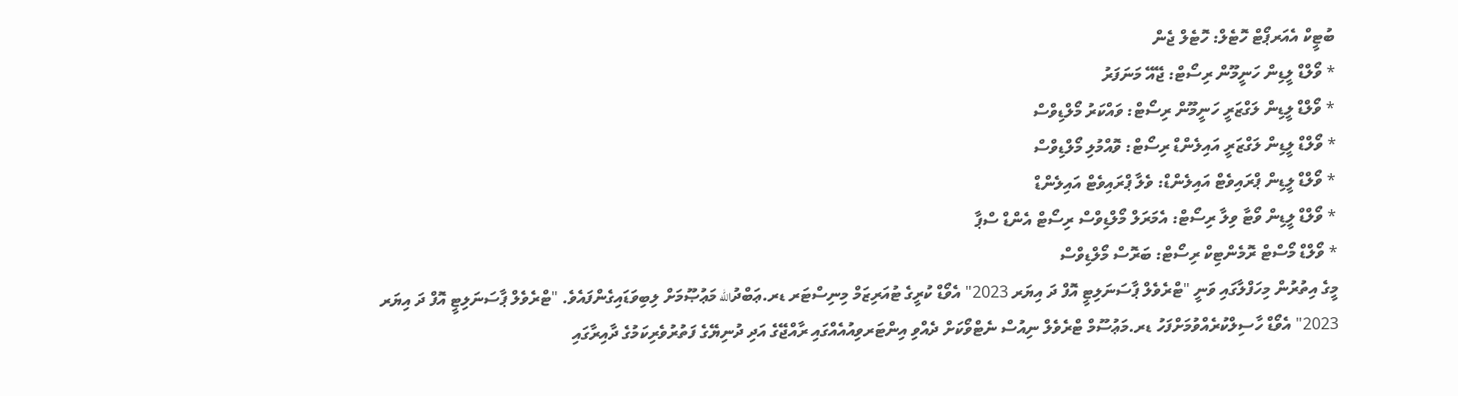ބުޓީކް އެއަރޕޯޓް ހޮޓެލް: ހޮޓެލް ޖެން
* ވޯލްޑް ލީޑިން ހަނީމޫން ރިސޯޓް: ޖޭއޭ މަނަފަރު
* ވޯލްޑް ލީޑިން ލަގްޒަރީ ހަނީމޫން ރިސޯޓް: ވައްކަރު މޯލްޑިވްސް
* ވޯލްޑް ލީޑިން ލަގްޒަރީ އައިލެންޑް ރިސޯޓް: ވޮއްމުލި މޯލްޑިވްސް
* ވޯލްޑް ލީޑިން ޕްރައިވެޓް އައިލެންޑް: ވެލާ ޕްރައިވެޓް އައިލެންޑް
* ވޯލްޑް ލީޑިން ވޯޓާ ވިލާ ރިސޯޓް: އެމަރަލް މޯލްޑިވްސް ރިސޯޓް އެންޑް ސްޕާ
* ވޯލްޑް މޯސްޓް ރޮމެންޓިކް ރިސޯޓް: ބަރޮސް މޯލްޑިވްސް
މީގެ އިތުރުން މިހަފްލާގައި ވަނީ "ޓްރެވެލް ޕާސަނަލިޓީ އޮފް ދަ އިޔަރ 2023" އެވޯޑް ކުރީގެ ޓުއަރިޒަމް މިނިސްޓަރ ޑރ.ޢަބްދުالله މަޢުޞޫމަށް ލިބިވަޑައިގެންފައެވެ. "ޓްރެވެލް ޕާސަނަލިޓީ އޮފް ދަ އިޔަރ 2023" އެވޯޑް ހާސިލްކުރެއްވުމަށްފަހު ޑރ.މަޢުސޫމް ޓްރެވެލް ނިއުސް ނެޓްވޯކަށް ދެއްވި އިންޓަރވިއުއެއްގައި ރާއްޖޭގެ އަދި ދުނިޔޭގެ ފަތުރުވެރިކަމުގެ ދާއިރާގައި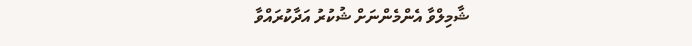ޝާމިލްވާ އެންމެންނަށް ޝުކުރު އަދާކުރައްވާ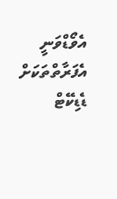އެވޯޑްވަނީ އެފަރާތްތަކަށް ޑެޑިކޭޓް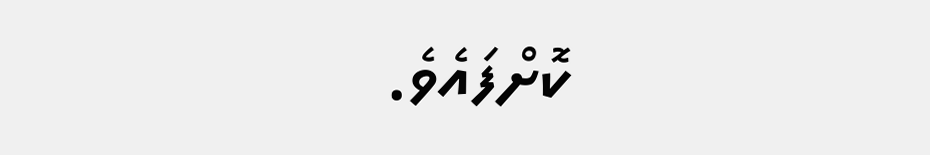ކޮށްފައެވެ.